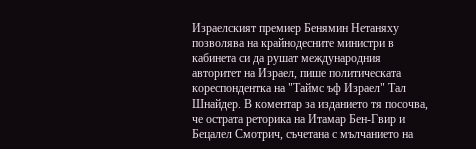Израелският премиер Бенямин Нетаняху позволява на крайнодесните министри в кабинета си да рушат международния авторитет на Израел, пише политическата кореспондентка на "Таймс ъф Израел" Тал Шнайдер. В коментар за изданието тя посочва, че острата реторика на Итамар Бен-Гвир и Бецалел Смотрич, съчетана с мълчанието на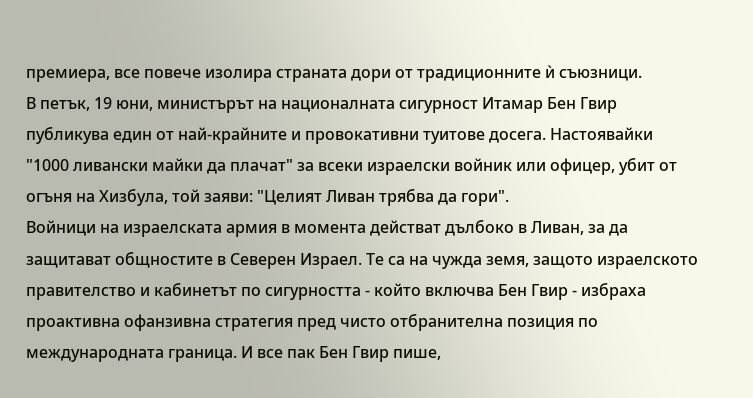премиера, все повече изолира страната дори от традиционните ѝ съюзници.
В петък, 19 юни, министърът на националната сигурност Итамар Бен Гвир публикува един от най-крайните и провокативни туитове досега. Настоявайки "1000 ливански майки да плачат" за всеки израелски войник или офицер, убит от огъня на Хизбула, той заяви: "Целият Ливан трябва да гори".
Войници на израелската армия в момента действат дълбоко в Ливан, за да защитават общностите в Северен Израел. Те са на чужда земя, защото израелското правителство и кабинетът по сигурността - който включва Бен Гвир - избраха проактивна офанзивна стратегия пред чисто отбранителна позиция по международната граница. И все пак Бен Гвир пише,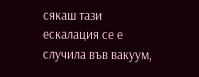сякаш тази ескалация се е случила във вакуум,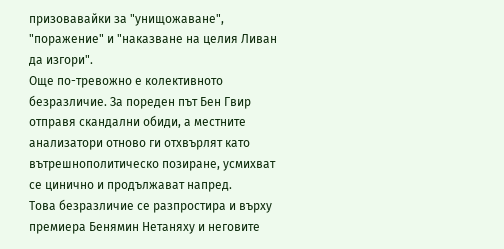призовавайки за "унищожаване", "поражение" и "наказване на целия Ливан да изгори".
Още по-тревожно е колективното безразличие. За пореден път Бен Гвир отправя скандални обиди, а местните анализатори отново ги отхвърлят като вътрешнополитическо позиране, усмихват се цинично и продължават напред.
Това безразличие се разпростира и върху премиера Бенямин Нетаняху и неговите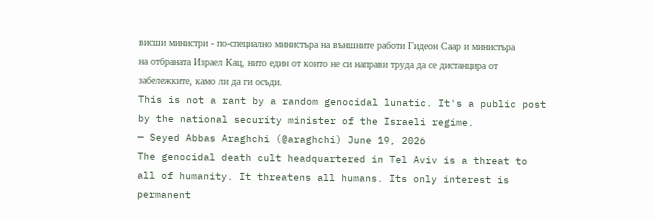висши министри - по-специално министъра на външните работи Гидеон Саар и министъра на отбраната Израел Кац, нито един от които не си направи труда да се дистанцира от забележките, камо ли да ги осъди.
This is not a rant by a random genocidal lunatic. It's a public post by the national security minister of the Israeli regime.
— Seyed Abbas Araghchi (@araghchi) June 19, 2026
The genocidal death cult headquartered in Tel Aviv is a threat to all of humanity. It threatens all humans. Its only interest is permanent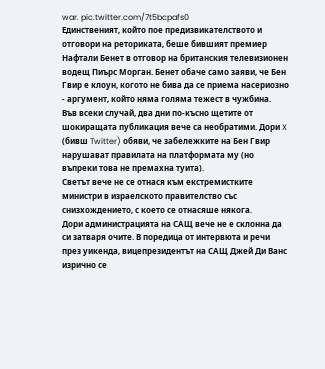war. pic.twitter.com/7t5bcpafs0
Единственият, който пое предизвикателството и отговори на реториката, беше бившият премиер Нафтали Бенет в отговор на британския телевизионен водещ Пиърс Морган. Бенет обаче само заяви, че Бен Гвир е клоун, когото не бива да се приема насериозно - аргумент, който няма голяма тежест в чужбина.
Във всеки случай, два дни по-късно щетите от шокиращата публикация вече са необратими. Дори X (бивш Twitter) обяви, че забележките на Бен Гвир нарушават правилата на платформата му (но въпреки това не премахна туита).
Светът вече не се отнася към екстремистките министри в израелското правителство със снизхождението, с което се отнасяше някога.
Дори администрацията на САЩ вече не е склонна да си затваря очите. В поредица от интервюта и речи през уикенда, вицепрезидентът на САЩ Джей Ди Ванс изрично се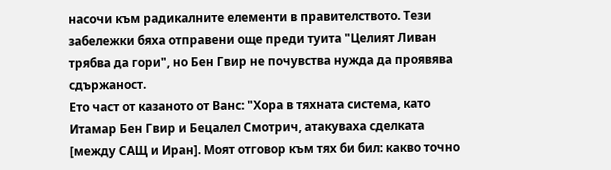насочи към радикалните елементи в правителството. Тези забележки бяха отправени още преди туита "Целият Ливан трябва да гори", но Бен Гвир не почувства нужда да проявява сдържаност.
Ето част от казаното от Ванс: "Хора в тяхната система, като Итамар Бен Гвир и Бецалел Смотрич, атакуваха сделката [между САЩ и Иран]. Моят отговор към тях би бил: какво точно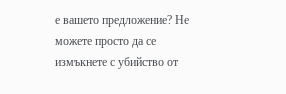е вашето предложение? Не можете просто да се измъкнете с убийство от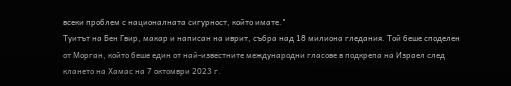всеки проблем с националната сигурност, който имате."
Туитът на Бен Гвир, макар и написан на иврит, събра над 18 милиона гледания. Той беше споделен от Морган, който беше един от най-известните международни гласове в подкрепа на Израел след клането на Хамас на 7 октомври 2023 г.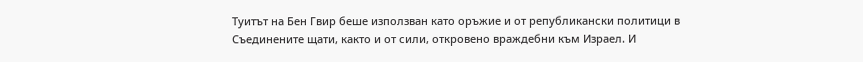Туитът на Бен Гвир беше използван като оръжие и от републикански политици в Съединените щати, както и от сили, откровено враждебни към Израел. И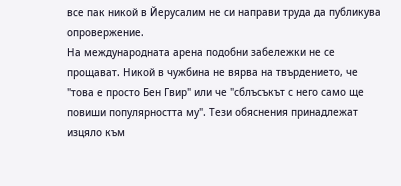все пак никой в Йерусалим не си направи труда да публикува опровержение.
На международната арена подобни забележки не се прощават. Никой в чужбина не вярва на твърдението, че "това е просто Бен Гвир" или че "сблъсъкът с него само ще повиши популярността му". Тези обяснения принадлежат изцяло към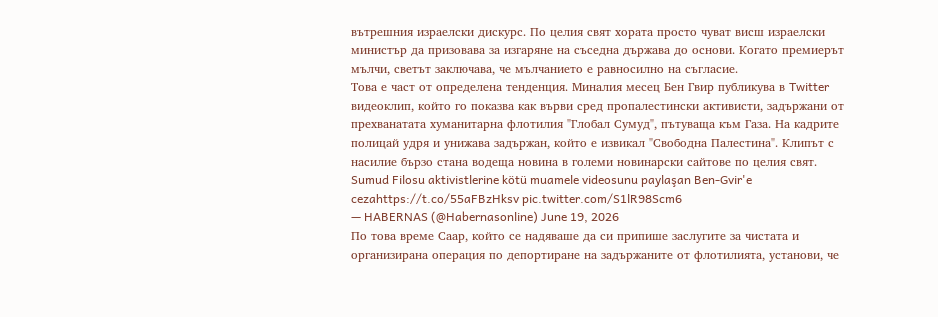вътрешния израелски дискурс. По целия свят хората просто чуват висш израелски министър да призовава за изгаряне на съседна държава до основи. Когато премиерът мълчи, светът заключава, че мълчанието е равносилно на съгласие.
Това е част от определена тенденция. Миналия месец Бен Гвир публикува в Twitter видеоклип, който го показва как върви сред пропалестински активисти, задържани от прехванатата хуманитарна флотилия "Глобал Сумуд", пътуваща към Газа. На кадрите полицай удря и унижава задържан, който е извикал "Свободна Палестина". Клипът с насилие бързо стана водеща новина в големи новинарски сайтове по целия свят.
Sumud Filosu aktivistlerine kötü muamele videosunu paylaşan Ben-Gvir'e cezahttps://t.co/55aFBzHksv pic.twitter.com/S1lR98Scm6
— HABERNAS (@Habernasonline) June 19, 2026
По това време Саар, който се надяваше да си припише заслугите за чистата и организирана операция по депортиране на задържаните от флотилията, установи, че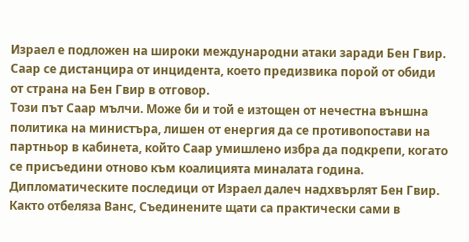Израел е подложен на широки международни атаки заради Бен Гвир. Саар се дистанцира от инцидента, което предизвика порой от обиди от страна на Бен Гвир в отговор.
Този път Саар мълчи. Може би и той е изтощен от нечестна външна политика на министъра, лишен от енергия да се противопостави на партньор в кабинета, който Саар умишлено избра да подкрепи, когато се присъедини отново към коалицията миналата година.
Дипломатическите последици от Израел далеч надхвърлят Бен Гвир. Както отбеляза Ванс, Съединените щати са практически сами в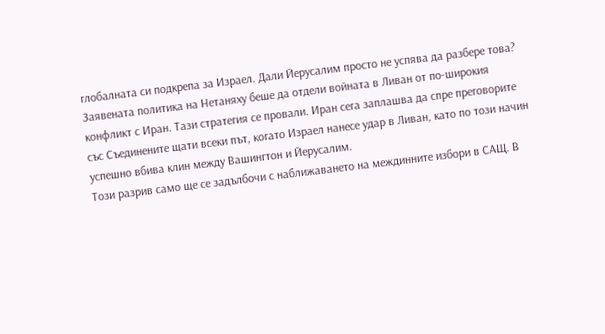глобалната си подкрепа за Израел. Дали Йерусалим просто не успява да разбере това?
Заявената политика на Нетаняху беше да отдели войната в Ливан от по-широкия конфликт с Иран. Тази стратегия се провали. Иран сега заплашва да спре преговорите със Съединените щати всеки път, когато Израел нанесе удар в Ливан, като по този начин успешно вбива клин между Вашингтон и Йерусалим.
Този разрив само ще се задълбочи с наближаването на междинните избори в САЩ. В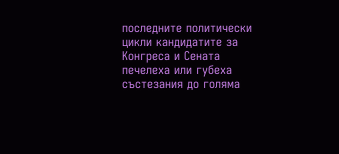последните политически цикли кандидатите за Конгреса и Сената печелеха или губеха състезания до голяма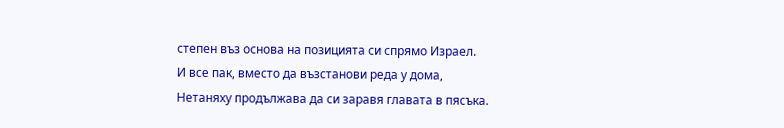степен въз основа на позицията си спрямо Израел.
И все пак, вместо да възстанови реда у дома, Нетаняху продължава да си заравя главата в пясъка.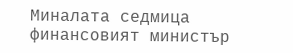Миналата седмица финансовият министър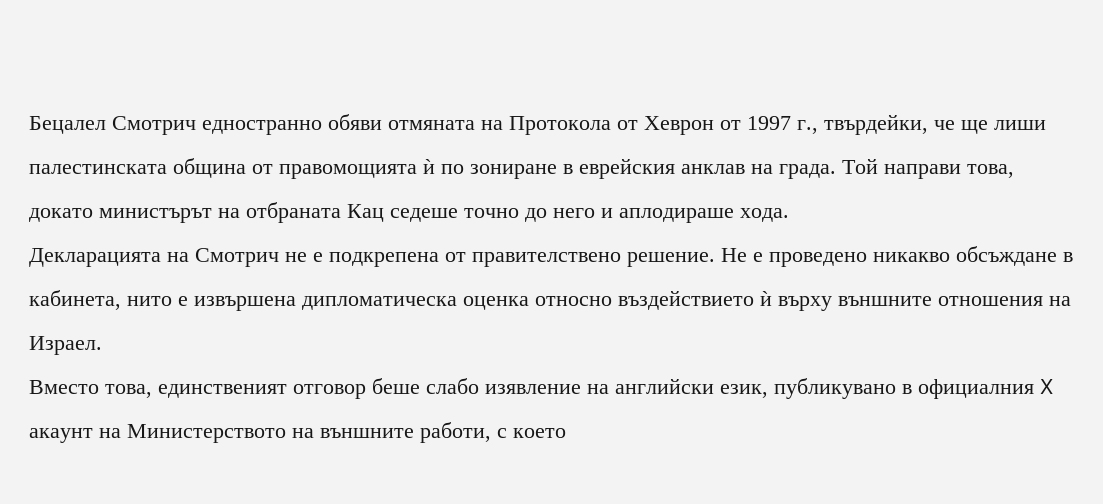Бецалел Смотрич едностранно обяви отмяната на Протокола от Хеврон от 1997 г., твърдейки, че ще лиши палестинската община от правомощията ѝ по зониране в еврейския анклав на града. Той направи това, докато министърът на отбраната Кац седеше точно до него и аплодираше хода.
Декларацията на Смотрич не е подкрепена от правителствено решение. Не е проведено никакво обсъждане в кабинета, нито е извършена дипломатическа оценка относно въздействието ѝ върху външните отношения на Израел.
Вместо това, единственият отговор беше слабо изявление на английски език, публикувано в официалния X акаунт на Министерството на външните работи, с което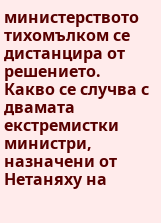министерството тихомълком се дистанцира от решението.
Какво се случва с двамата екстремистки министри, назначени от Нетаняху на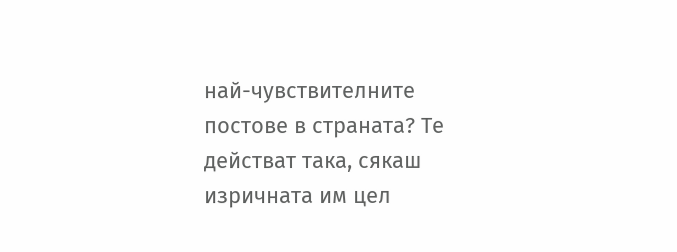най-чувствителните постове в страната? Те действат така, сякаш изричната им цел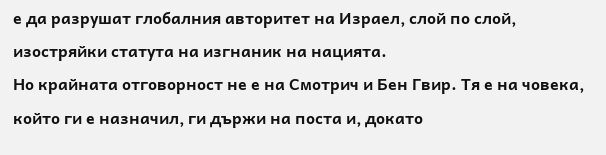е да разрушат глобалния авторитет на Израел, слой по слой, изостряйки статута на изгнаник на нацията.
Но крайната отговорност не е на Смотрич и Бен Гвир. Тя е на човека, който ги е назначил, ги държи на поста и, докато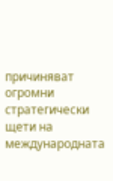причиняват огромни стратегически щети на международната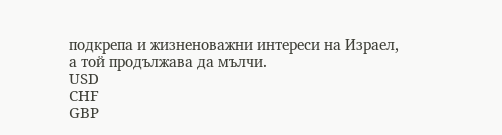подкрепа и жизненоважни интереси на Израел, а той продължава да мълчи.
USD
CHF
GBP